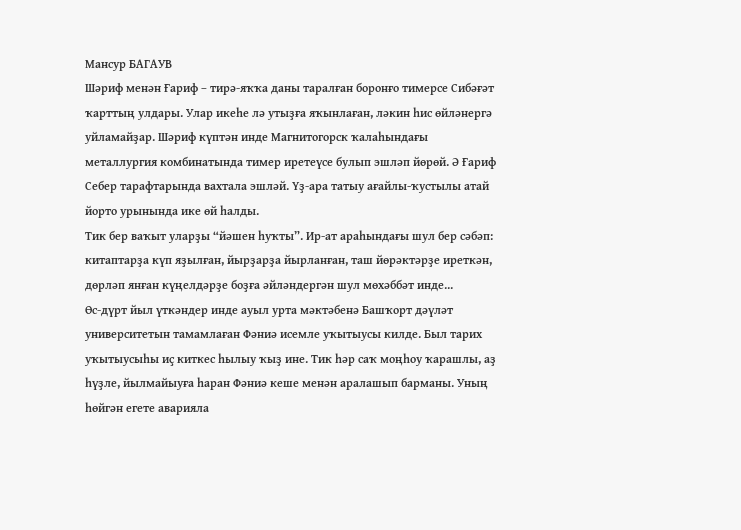Мансур БАГАУВ
Шәриф менән Ғариф – тирә-яҡҡа даны таралған боронғо тимерсе Сибәғәт ҡарттың улдары. Улар икеһе лә утыҙға яҡынлаған, ләкин һис өйләнергә уйламайҙар. Шәриф күптән инде Магнитогорск ҡалаһындағы металлургия комбинатында тимер иретеүсе булып эшләп йөрөй. Ә Ғариф Себер тарафтарында вахтала эшләй. Үҙ-ара татыу ағайлы-ҡустылы атай йорто урынында ике өй һалды.
Тик бер ваҡыт уларҙы “йәшен һуҡты”. Ир-ат араһындағы шул бер сәбәп: китаптарҙа күп яҙылған, йырҙарҙа йырланған, таш йөрәктәрҙе иреткән, дөрләп янған күңелдәрҙе боҙға әйләндергән шул мөхәббәт инде...
Өс-дүрт йыл үткәндер инде ауыл урта мәктәбенә Башҡорт дәүләт университетын тамамлаған Фәниә исемле уҡытыусы килде. Был тарих уҡытыусыһы иҫ киткес һылыу ҡыҙ ине. Тик һәр саҡ моңһоу ҡарашлы, аҙ һүҙле, йылмайыуға һаран Фәниә кеше менән аралашып барманы. Уның һөйгән егете аварияла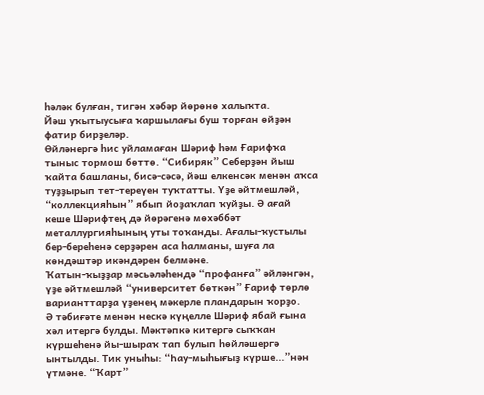һәләк булған, тигән хәбәр йөрөнө халыҡта.
Йәш уҡытыусыға ҡаршылағы буш торған өйҙән фатир бирҙеләр.
Өйләнергә һис уйламаған Шәриф һәм Ғарифҡа тыныс тормош бөттө. “Сибиряк” Себерҙән йыш ҡайта башланы, бисә-сәсә, йәш елкенсәк менән аҡса туҙҙырып тет-тереүен туҡтатты. Үҙе әйтмешләй, “коллекцияһын” ябып йоҙаҡлап ҡуйҙы. Ә ағай кеше Шәрифтең дә йөрәгенә мөхәббәт металлургияһының уты тоҡанды. Ағалы-ҡустылы бер-береһенә серҙәрен аса һалманы, шуға ла көндәштәр икәндәрен белмәне.
Ҡатын-ҡыҙҙар мәсьәләһендә “профанға” әйләнгән, үҙе әйтмешләй “университет бөткән” Ғариф төрлө варианттарҙа үҙенең мәкерле пландарын ҡорҙо.
Ә тәбиғәте менән нескә күңелле Шәриф ябай ғына хәл итергә булды. Мәктәпкә китергә сыҡҡан күршеһенә йы-шыраҡ тап булып һөйләшергә ынтылды. Тик уныһы: “Һау-мыһығыҙ күрше...”нән үтмәне. “Ҡарт”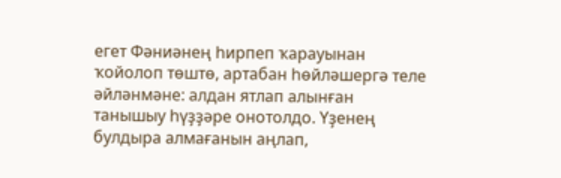егет Фәниәнең һирпеп ҡарауынан ҡойолоп төштө, артабан һөйләшергә теле әйләнмәне: алдан ятлап алынған танышыу һүҙҙәре онотолдо. Үҙенең булдыра алмағанын аңлап,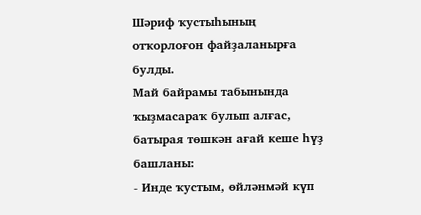Шәриф ҡустыһының отҡорлоғон файҙаланырға булды.
Май байрамы табынында ҡыҙмасараҡ булып алғас, батырая төшкән ағай кеше һүҙ башланы:
- Инде ҡустым, өйләнмәй күп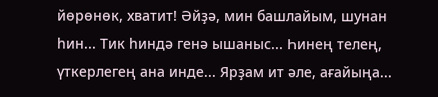йөрөнөк, хватит! Әйҙә, мин башлайым, шунан һин... Тик һиндә генә ышаныс... Һинең телең, үткерлегең ана инде... Ярҙам ит әле, ағайыңа...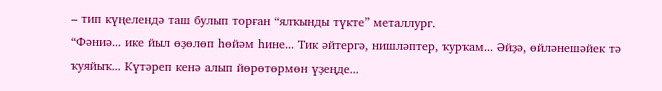– тип күңелендә таш булып торған “ялҡынды түкте” металлург.
“Фәниә... ике йыл өҙөлөп һөйәм һине... Тик әйтергә, нишләптер, ҡурҡам... Әйҙә, өйләнешәйек тә ҡуяйыҡ... Күтәреп кенә алып йөрөтөрмөн үҙеңде...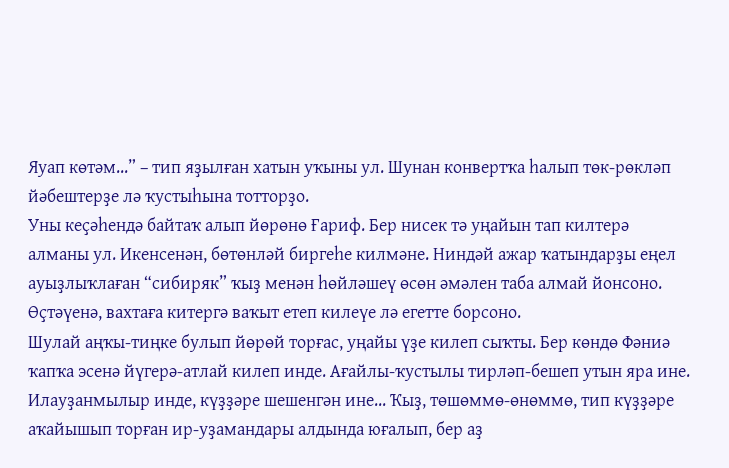Яуап көтәм...” – тип яҙылған хатын уҡыны ул. Шунан конвертҡа һалып төк-рөкләп йәбештерҙе лә ҡустыһына тотторҙо.
Уны кеҫәһендә байтаҡ алып йөрөнө Ғариф. Бер нисек тә уңайын тап килтерә алманы ул. Икенсенән, бөтөнләй биргеһе килмәне. Ниндәй ажар ҡатындарҙы еңел ауыҙлыҡлаған “сибиряк” ҡыҙ менән һөйләшеү өсөн әмәлен таба алмай йонсоно. Өҫтәүенә, вахтаға китергә ваҡыт етеп килеүе лә егетте борсоно.
Шулай аңҡы-тиңке булып йөрөй торғас, уңайы үҙе килеп сыҡты. Бер көндө Фәниә ҡапҡа эсенә йүгерә-атлай килеп инде. Ағайлы-ҡустылы тирләп-бешеп утын яра ине. Илауҙанмылыр инде, күҙҙәре шешенгән ине... Ҡыҙ, төшөммө-өнөммө, тип күҙҙәре аҡайышып торған ир-уҙамандары алдында юғалып, бер аҙ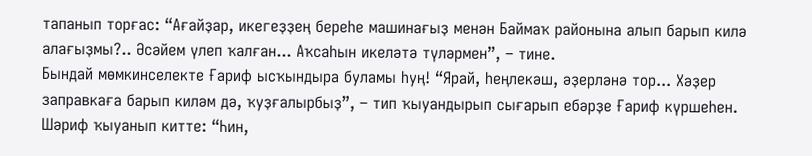тапанып торғас: “Ағайҙар, икегеҙҙең береһе машинағыҙ менән Баймаҡ районына алып барып килә алағыҙмы?.. Әсәйем үлеп ҡалған... Аҡсаһын икеләтә түләрмен”, – тине.
Бындай мөмкинселекте Ғариф ысҡындыра буламы һуң! “Ярай, һеңлекәш, әҙерләнә тор... Хәҙер заправкаға барып киләм дә, ҡуҙғалырбыҙ”, – тип ҡыуандырып сығарып ебәрҙе Ғариф күршеһен.
Шәриф ҡыуанып китте: “Һин,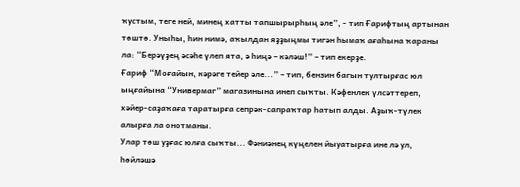ҡустым, теге ней, минең хатты тапшырырһың әле”, - тип Ғарифтың артынан төштө. Уныһы, һин нимә, аҡылдан яҙҙыңмы тигән һымаҡ ағаһына ҡараны ла: “Берәүҙең әсәһе үлеп ята, ә һиңә – кәләш!” – тип екерҙе.
Ғариф “Моғайын, кәрәге тейер әле...” – тип, бензин багын тултырғас юл ыңғайына “Универмаг” магазинына инеп сыҡты. Кәфенлек үлсәттереп, хәйер-саҙаҡаға таратырға сепрәк-сапраҡтар һатып алды. Аҙыҡ-түлек алырға ла онотманы.
Улар төш уҙғас юлға сыҡты... Фәниәнең күңелен йыуатырға ине лә ул, һөйләшә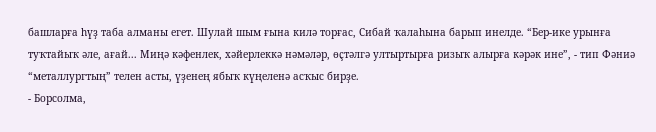башларға һүҙ таба алманы егет. Шулай шым ғына килә торғас, Сибай ҡалаһына барып инелде. “Бер-ике урынға туҡтайыҡ әле, ағай... Миңә кәфенлек, хәйерлеккә нәмәләр, өҫтәлгә ултыртырға ризыҡ алырға кәрәк ине”, - тип Фәниә “металлургтың” телен асты, үҙенең ябыҡ күңеленә асҡыс бирҙе.
- Борсолма,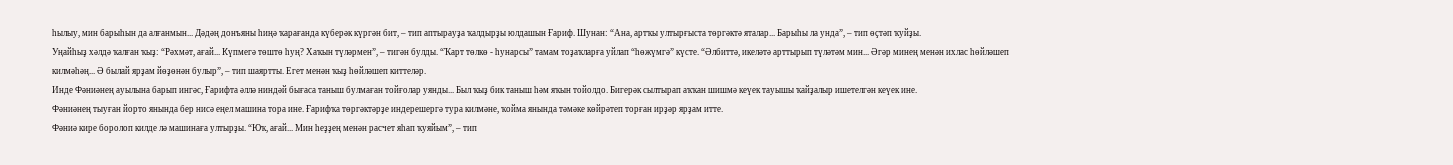һылыу, мин барыһын да алғанмын... Дәдәң донъяны һиңә ҡарағанда күберәк күргән бит, – тип аптырауҙа ҡалдырҙы юлдашын Ғариф. Шунан: “Ана, артҡы ултырғыста төргәктә яталар... Барыһы ла унда”, – тип өҫтәп ҡуйҙы.
Уңайһыҙ хәлдә ҡалған ҡыҙ: “Рәхмәт, ағай... Күпмегә төштө һуң? Хаҡын түләрмен”, – тигән булды. “Ҡарт төлкө - һунарсы” тамам тоҙаҡларға уйлап “һөжүмгә” күсте. “Әлбиттә, икеләтә арттырып түләтәм мин... Әгәр минең менән ихлас һөйләшеп килмәһәң... Ә былай ярҙам йөҙөнән булыр”, – тип шаяртты. Егет менән ҡыҙ һөйләшеп киттеләр.
Инде Фәниәнең ауылына барып ингәс, Ғарифта әллә ниндәй бығаса таныш булмаған тойғолар уянды... Был ҡыҙ бик таныш һәм яҡын тойолдо. Бигерәк сылтырап аҡҡан шишмә кеүек тауышы ҡайҙалыр ишетелгән кеүек ине.
Фәниәнең тыуған йорто янында бер нисә еңел машина тора ине. Ғарифҡа төргәктәрҙе индерешергә тура килмәне, ҡойма янында тәмәке көйрәтеп торған ирҙәр ярҙам итте.
Фәниә кире боролоп килде лә машинаға ултырҙы. “Юҡ, ағай... Мин һеҙҙең менән расчет яһап ҡуяйым”, – тип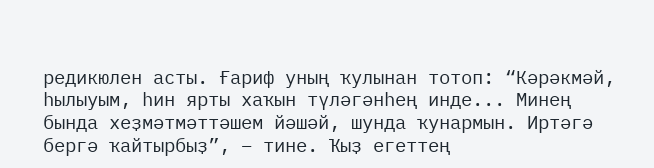редикюлен асты. Ғариф уның ҡулынан тотоп: “Кәрәкмәй, һылыуым, һин ярты хаҡын түләгәнһең инде... Минең бында хеҙмәтмәттәшем йәшәй, шунда ҡунармын. Иртәгә бергә ҡайтырбыҙ”, – тине. Ҡыҙ егеттең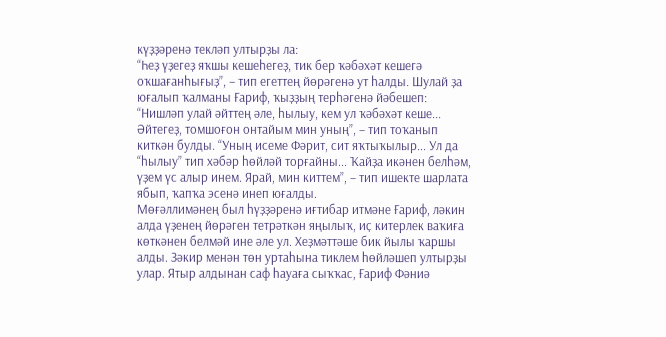күҙҙәренә текләп ултырҙы ла:
“Һеҙ үҙегеҙ яҡшы кешеһегеҙ, тик бер ҡәбәхәт кешегә оҡшағанһығыҙ”, – тип егеттең йөрәгенә ут һалды. Шулай ҙа юғалып ҡалманы Ғариф, ҡыҙҙың терһәгенә йәбешеп: “Нишләп улай әйттең әле, һылыу, кем ул ҡәбәхәт кеше... Әйтегеҙ, томшоғон онтайым мин уның”, – тип тоҡанып киткән булды. “Уның исеме Фәрит, сит яҡтыҡылыр... Ул да “һылыу” тип хәбәр һөйләй торғайны... Ҡайҙа икәнен белһәм, үҙем үс алыр инем. Ярай, мин киттем”, – тип ишекте шарлата ябып, ҡапҡа эсенә инеп юғалды.
Мөғәллимәнең был һүҙҙәренә иғтибар итмәне Ғариф, ләкин алда үҙенең йөрәген тетрәткән яңылыҡ, иҫ китерлек ваҡиға көткәнен белмәй ине әле ул. Хеҙмәттәше бик йылы ҡаршы алды. Зәкир менән төн уртаһына тиклем һөйләшеп ултырҙы улар. Ятыр алдынан саф һауаға сыҡҡас, Ғариф Фәниә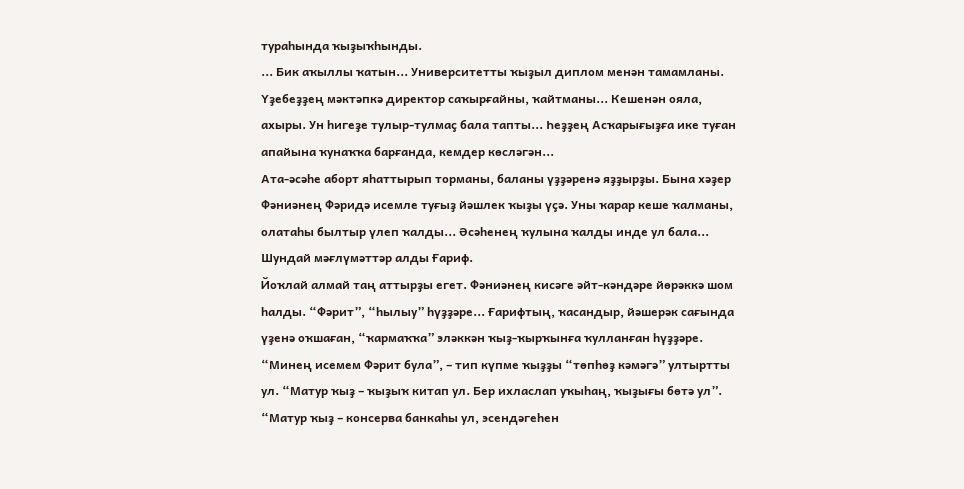тураһында ҡыҙыҡһынды.
... Бик аҡыллы ҡатын... Университетты ҡыҙыл диплом менән тамамланы. Үҙебеҙҙең мәктәпкә директор саҡырғайны, ҡайтманы... Кешенән ояла, ахыры. Ун һигеҙе тулыр-тулмаҫ бала тапты... Һеҙҙең Асҡарығыҙға ике туған апайына ҡунаҡҡа барғанда, кемдер көсләгән...
Ата-әсәһе аборт яһаттырып торманы, баланы үҙҙәренә яҙҙырҙы. Бына хәҙер Фәниәнең Фәридә исемле туғыҙ йәшлек ҡыҙы үҫә. Уны ҡарар кеше ҡалманы, олатаһы былтыр үлеп ҡалды... Әсәһенең ҡулына ҡалды инде ул бала... Шундай мәғлүмәттәр алды Ғариф.
Йоҡлай алмай таң аттырҙы егет. Фәниәнең кисәге әйт-кәндәре йөрәккә шом һалды. “Фәрит”, “һылыу” һүҙҙәре... Ғарифтың, ҡасандыр, йәшерәк сағында үҙенә оҡшаған, “ҡармаҡҡа” эләккән ҡыҙ-ҡырҡынға ҡулланған һүҙҙәре. “Минең исемем Фәрит була”, – тип күпме ҡыҙҙы “төпһөҙ кәмәгә” ултыртты ул. “Матур ҡыҙ – ҡыҙыҡ китап ул. Бер ихласлап уҡыһаң, ҡыҙығы бөтә ул”. “Матур ҡыҙ – консерва банкаһы ул, эсендәгеһен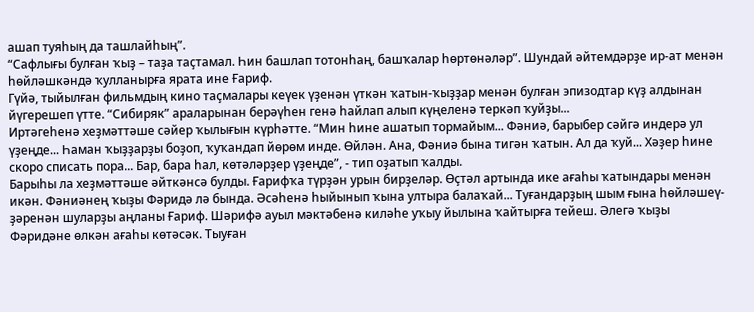ашап туяһың да ташлайһың”.
“Сафлығы булған ҡыҙ – таҙа таҫтамал. Һин башлап тотонһаң, башҡалар һөртөнәләр”. Шундай әйтемдәрҙе ир-ат менән һөйләшкәндә ҡулланырға ярата ине Ғариф.
Гүйә, тыйылған фильмдың кино таҫмалары кеүек үҙенән үткән ҡатын-ҡыҙҙар менән булған эпизодтар күҙ алдынан йүгерешеп үтте. “Сибиряк” араларынан берәүһен генә һайлап алып күңеленә теркәп ҡуйҙы...
Иртәгеһенә хеҙмәттәше сәйер ҡылығын күрһәтте. “Мин һине ашатып тормайым... Фәниә, барыбер сәйгә индерә ул үҙеңде... Һаман ҡыҙҙарҙы боҙоп, ҡуҡандап йөрөм инде. Өйлән. Ана, Фәниә бына тигән ҡатын. Ал да ҡуй... Хәҙер һине скоро списать пора... Бар, бара һал, көтәләрҙер үҙеңде”, - тип оҙатып ҡалды.
Барыһы ла хеҙмәттәше әйткәнсә булды. Ғарифҡа түрҙән урын бирҙеләр. Өҫтәл артында ике ағаһы ҡатындары менән икән. Фәниәнең ҡыҙы Фәридә лә бында. Әсәһенә һыйынып ҡына ултыра балаҡай... Туғандарҙың шым ғына һөйләшеү-ҙәренән шуларҙы аңланы Ғариф. Шәрифә ауыл мәктәбенә киләһе уҡыу йылына ҡайтырға тейеш. Әлегә ҡыҙы Фәридәне өлкән ағаһы көтәсәк. Тыуған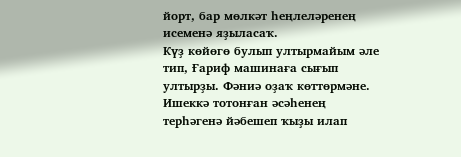йорт, бар мөлкәт һеңлеләренең исеменә яҙыласаҡ.
Күҙ көйөгө булып ултырмайым әле тип, Ғариф машинаға сығып ултырҙы. Фәниә оҙаҡ көттөрмәне. Ишеккә тотонған әсәһенең терһәгенә йәбешеп ҡыҙы илап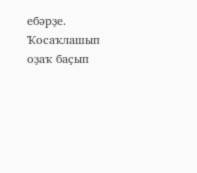ебәрҙе. Ҡосаҡлашып оҙаҡ баҫып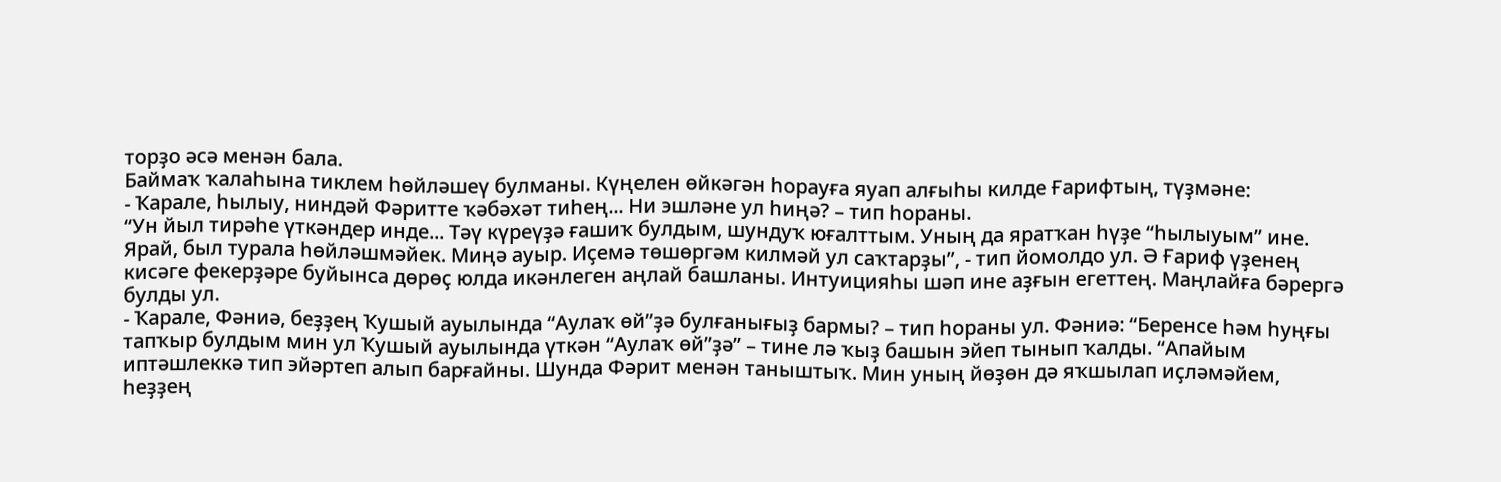торҙо әсә менән бала.
Баймаҡ ҡалаһына тиклем һөйләшеү булманы. Күңелен өйкәгән һорауға яуап алғыһы килде Ғарифтың, түҙмәне:
- Ҡарале, һылыу, ниндәй Фәритте ҡәбәхәт тиһең... Ни эшләне ул һиңә? – тип һораны.
“Ун йыл тирәһе үткәндер инде... Тәү күреүҙә ғашиҡ булдым, шундуҡ юғалттым. Уның да яратҡан һүҙе “һылыуым” ине. Ярай, был турала һөйләшмәйек. Миңә ауыр. Иҫемә төшөргәм килмәй ул саҡтарҙы”, - тип йомолдо ул. Ә Ғариф үҙенең кисәге фекерҙәре буйынса дөрөҫ юлда икәнлеген аңлай башланы. Интуицияһы шәп ине аҙғын егеттең. Маңлайға бәрергә булды ул.
- Ҡарале, Фәниә, беҙҙең Ҡушый ауылында “Аулаҡ өй”ҙә булғанығыҙ бармы? – тип һораны ул. Фәниә: “Беренсе һәм һуңғы тапҡыр булдым мин ул Ҡушый ауылында үткән “Аулаҡ өй”ҙә” – тине лә ҡыҙ башын эйеп тынып ҡалды. “Апайым иптәшлеккә тип эйәртеп алып барғайны. Шунда Фәрит менән таныштыҡ. Мин уның йөҙөн дә яҡшылап иҫләмәйем, һеҙҙең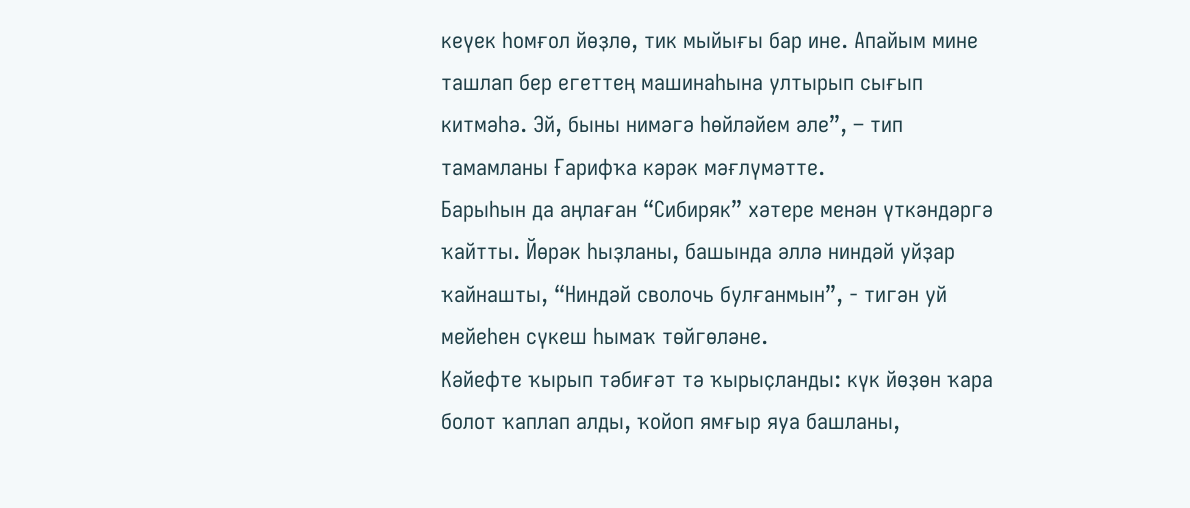кеүек һомғол йөҙлө, тик мыйығы бар ине. Апайым мине ташлап бер егеттең машинаһына ултырып сығып китмәһә. Эй, быны нимәгә һөйләйем әле”, – тип тамамланы Ғарифҡа кәрәк мәғлүмәтте.
Барыһын да аңлаған “Сибиряк” хәтере менән үткәндәргә ҡайтты. Йөрәк һыҙланы, башында әллә ниндәй уйҙар ҡайнашты, “Ниндәй сволочь булғанмын”, - тигән уй мейеһен сүкеш һымаҡ төйгөләне.
Кәйефте ҡырып тәбиғәт тә ҡырыҫланды: күк йөҙөн ҡара болот ҡаплап алды, ҡойоп ямғыр яуа башланы,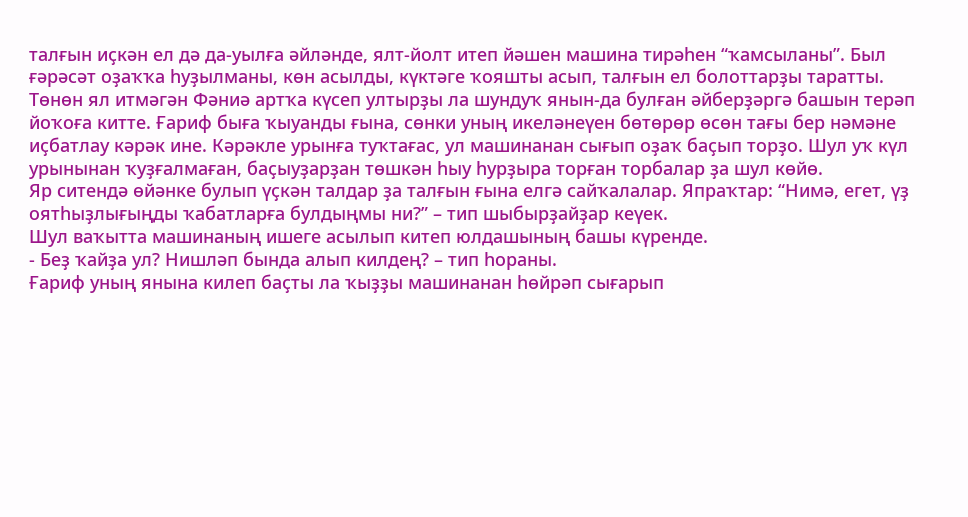талғын иҫкән ел дә да-уылға әйләнде, ялт-йолт итеп йәшен машина тирәһен “ҡамсыланы”. Был ғәрәсәт оҙаҡҡа һуҙылманы, көн асылды, күктәге ҡояшты асып, талғын ел болоттарҙы таратты.
Төнөн ял итмәгән Фәниә артҡа күсеп ултырҙы ла шундуҡ янын-да булған әйберҙәргә башын терәп йоҡоға китте. Ғариф быға ҡыуанды ғына, сөнки уның икеләнеүен бөтөрөр өсөн тағы бер нәмәне иҫбатлау кәрәк ине. Кәрәкле урынға туҡтағас, ул машинанан сығып оҙаҡ баҫып торҙо. Шул уҡ күл урынынан ҡуҙғалмаған, баҫыуҙарҙан төшкән һыу һурҙыра торған торбалар ҙа шул көйө.
Яр ситендә өйәнке булып үҫкән талдар ҙа талғын ғына елгә сайҡалалар. Япраҡтар: “Нимә, егет, үҙ оятһыҙлығыңды ҡабатларға булдыңмы ни?” – тип шыбырҙайҙар кеүек.
Шул ваҡытта машинаның ишеге асылып китеп юлдашының башы күренде.
- Беҙ ҡайҙа ул? Нишләп бында алып килдең? – тип һораны.
Ғариф уның янына килеп баҫты ла ҡыҙҙы машинанан һөйрәп сығарып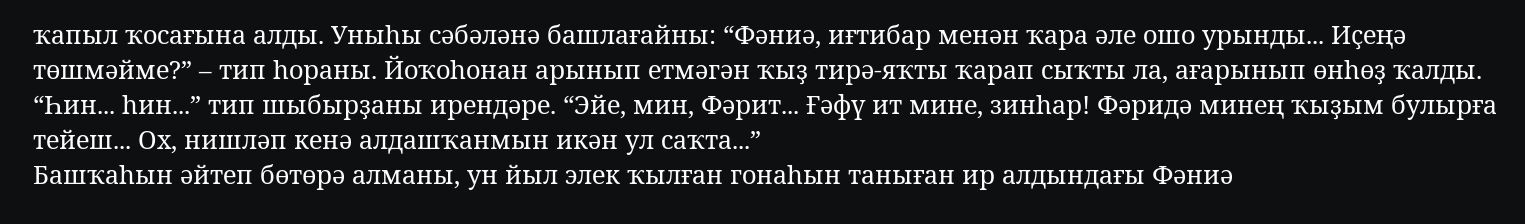ҡапыл ҡосағына алды. Уныһы сәбәләнә башлағайны: “Фәниә, иғтибар менән ҡара әле ошо урынды... Иҫеңә төшмәйме?” – тип һораны. Йоҡоһонан арынып етмәгән ҡыҙ тирә-яҡты ҡарап сыҡты ла, ағарынып өнһөҙ ҡалды.
“Һин... һин...” тип шыбырҙаны ирендәре. “Эйе, мин, Фәрит... Ғәфү ит мине, зинһар! Фәридә минең ҡыҙым булырға тейеш... Ох, нишләп кенә алдашҡанмын икән ул саҡта...”
Башҡаһын әйтеп бөтөрә алманы, ун йыл элек ҡылған гонаһын таныған ир алдындағы Фәниә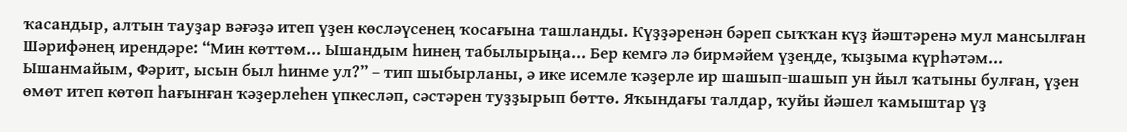ҡасандыр, алтын тауҙар вәғәҙә итеп үҙен көсләүсенең ҡосағына ташланды. Күҙҙәренән бәреп сыҡҡан күҙ йәштәренә мул мансылған Шәрифәнең ирендәре: “Мин көттөм... Ышандым һинең табылырыңа... Бер кемгә лә бирмәйем үҙеңде, ҡыҙыма күрһәтәм... Ышанмайым, Фәрит, ысын был һинме ул?” – тип шыбырланы, ә ике исемле ҡәҙерле ир шашып-шашып ун йыл ҡатыны булған, үҙен өмөт итеп көтөп һағынған ҡәҙерлеһен үпкесләп, сәстәрен туҙҙырып бөттө. Яҡындағы талдар, ҡуйы йәшел ҡамыштар үҙ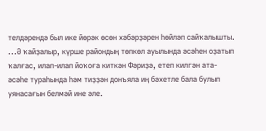телдәрендә был ике йөрәк өсөн хәбәрҙәрен һөйләп сайҡалышты.
...Ә ҡайҙалыр, күрше райондың төпкөл ауылында әсәһен оҙатып ҡалғас, илап-илап йоҡоға киткән Фәриҙә, етеп килгән ата-әсәһе тураһында һәм тиҙҙән донъяла иң бәхетле бала булып уянасағын белмәй ине әле.